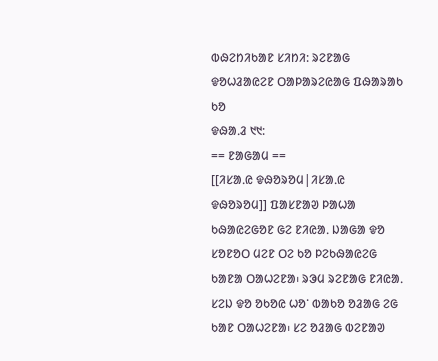ᱵᱷᱮᱴᱤᱠᱟᱱ ᱥᱤᱴᱤ: ᱨᱮᱱᱟᱜ ᱫᱚᱦᱲᱟᱭᱮᱱ ᱛᱟᱞᱟᱨᱮᱭᱟᱜ ᱯᱷᱟᱨᱟᱠ ᱠᱚ
ᱫᱷᱟᱹᱲ ᱑᱑:
== ᱱᱟᱜᱟᱢ ==
[[ᱤᱥᱟᱹᱭ ᱫᱷᱚᱨᱚᱢ|ᱤᱥᱟᱹᱭ ᱫᱷᱚᱨᱚᱢ]] ᱯᱟᱥᱱᱟᱣ ᱞᱟᱦᱟ ᱠᱷᱟᱭᱮᱜᱚᱱ ᱜᱮ ᱱᱤᱭᱟᱹ ᱡᱟᱜᱟ ᱫᱚ ᱥᱚᱱᱚᱛ ᱢᱮᱱ ᱛᱮ ᱠᱚ ᱞᱮᱠᱷᱟᱭᱮᱜ ᱠᱟᱱᱟ ᱛᱟᱦᱮᱱᱟ᱾ ᱨᱳᱢ ᱨᱮᱱᱟᱜ ᱱᱤᱭᱟᱹ ᱥᱮᱡ ᱫᱚ ᱚᱠᱚᱭ ᱦᱚᱸ ᱵᱟᱠᱚ ᱚᱲᱟᱜ ᱮᱜ ᱠᱟᱱ ᱛᱟᱦᱮᱱᱟ᱾ ᱥᱮ ᱚᱲᱟᱜ ᱵᱮᱱᱟᱣ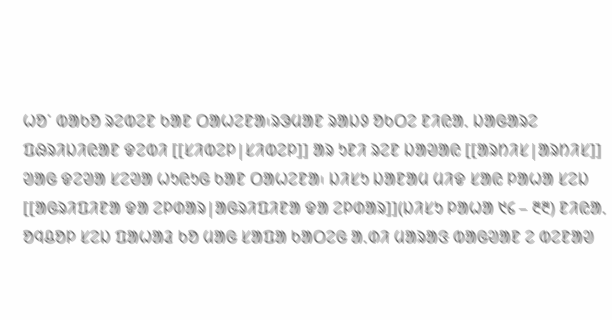ᱦᱚᱸ ᱵᱟᱠᱚ ᱨᱮᱵᱮᱱ ᱠᱟᱱ ᱛᱟᱦᱮᱱᱟ᱾ᱨᱳᱢᱟᱱ ᱨᱟᱡᱽ ᱚᱠᱛᱮ ᱱᱤᱭᱟᱹ ᱡᱟᱜᱟᱨᱮ ᱯᱷᱨᱤᱡᱤᱭᱟᱱ ᱫᱮᱵᱤ [[ᱥᱤᱵᱮᱞ|ᱥᱤᱵᱮᱞ]] ᱟᱨ ᱩᱱᱤ ᱨᱮᱱ ᱡᱟᱣᱟᱭ [[ᱟᱨᱴᱤᱥ|ᱟᱨᱴᱤᱥ]] ᱣᱟᱜ ᱫᱮᱣᱟ ᱥᱮᱣᱟ ᱦᱩᱭᱩᱜ ᱠᱟᱱ ᱛᱟᱦᱮᱱᱟ᱾ ᱡᱤᱥᱩ ᱡᱟᱱᱟᱢ ᱢᱤᱫ ᱥᱟᱭ ᱞᱟᱦᱟ ᱥᱮᱡ [[ᱟᱜᱨᱤᱯᱤᱱᱟ ᱫᱟ ᱮᱞᱰᱟᱨ|ᱟᱜᱨᱤᱯᱤᱱᱟ ᱫᱟ ᱮᱞᱰᱟᱨ]](ᱡᱤᱥᱩ ᱞᱟᱦᱟ ᱑᱔ – ᱓᱓) ᱱᱤᱭᱟᱹ ᱚᱧᱪᱚᱞ ᱥᱮᱡ ᱯᱟᱦᱟᱲ ᱠᱚ ᱢᱟᱜ ᱥᱟᱯᱟ ᱠᱟᱛᱮᱜ ᱟᱹᱰᱤ ᱢᱟᱨᱟᱝ ᱵᱟᱜᱣᱟᱱ ᱮ ᱵᱮᱱᱟᱣ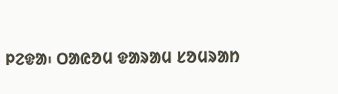ᱞᱮᱫᱟ᱾ ᱛᱟᱭᱚᱢ ᱫᱟᱨᱟᱢ ᱥᱚᱢᱨᱟᱴ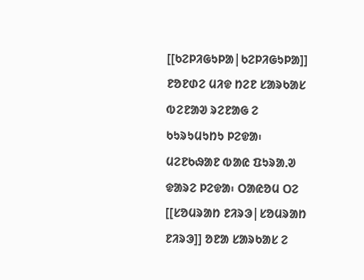[[ᱠᱮᱞᱤᱜᱩᱞᱟ|ᱠᱮᱞᱤᱜᱩᱞᱟ]] ᱱᱚᱱᱰᱮ ᱢᱤᱫ ᱴᱮᱱ ᱥᱟᱨᱠᱟᱥ ᱵᱮᱱᱟᱣ ᱨᱮᱱᱟᱜ ᱮ ᱠᱩᱨᱩᱢᱩᱴᱩ ᱞᱮᱫᱟ᱾ ᱢᱮᱱᱠᱷᱟᱱ ᱵᱟᱭ ᱯᱩᱨᱟᱹᱣ ᱫᱟᱨᱮ ᱞᱮᱫᱟ᱾ ᱛᱟᱭᱚᱢ ᱛᱮ [[ᱥᱚᱢᱨᱟᱴ ᱱᱤᱨᱳ|ᱥᱚᱢᱨᱟᱴ ᱱᱤᱨᱳ]] ᱚᱱᱟ ᱥᱟᱨᱠᱟᱥ ᱮ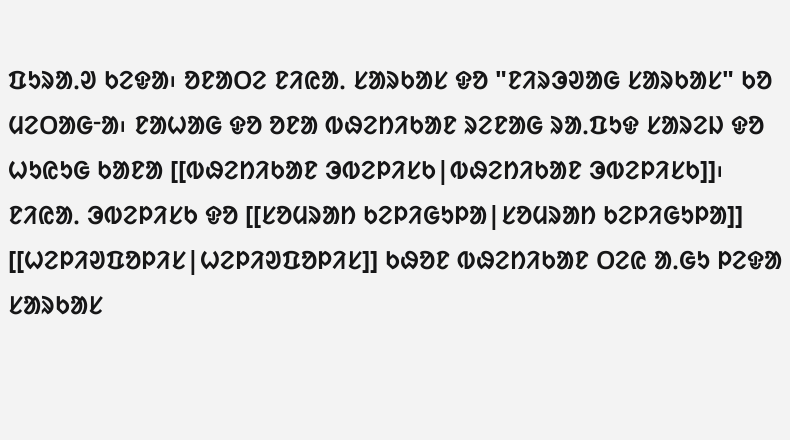ᱯᱩᱨᱟᱹᱣ ᱠᱮᱫᱟ᱾ ᱚᱱᱟᱛᱮ ᱱᱤᱭᱟᱹ ᱥᱟᱨᱠᱟᱥ ᱫᱚ "ᱱᱤᱨᱳᱣᱟᱜ ᱥᱟᱨᱠᱟᱥ" ᱠᱚ ᱢᱮᱛᱟᱜᱼᱟ᱾ ᱱᱟᱦᱟᱜ ᱫᱚ ᱚᱱᱟ ᱵᱷᱮᱴᱤᱠᱟᱱ ᱨᱮᱱᱟᱜ ᱨᱟᱹᱯᱩᱫ ᱥᱟᱨᱮᱡ ᱫᱚ ᱦᱩᱭᱩᱜ ᱠᱟᱱᱟ [[ᱵᱷᱮᱴᱤᱠᱟᱱ ᱳᱵᱮᱞᱤᱥᱠ|ᱵᱷᱮᱴᱤᱠᱟᱱ ᱳᱵᱮᱞᱤᱥᱠ]]᱾ ᱱᱤᱭᱟᱹ ᱳᱵᱮᱞᱤᱥᱠ ᱫᱚ [[ᱥᱚᱢᱨᱟᱴ ᱠᱮᱞᱤᱜᱩᱞᱟ|ᱥᱚᱢᱨᱟᱴ ᱠᱮᱞᱤᱜᱩᱞᱟ]] [[ᱦᱮᱞᱤᱣᱯᱚᱞᱤᱥ|ᱦᱮᱞᱤᱣᱯᱚᱞᱤᱥ]] ᱠᱷᱚᱱ ᱵᱷᱮᱴᱤᱠᱟᱱ ᱛᱮᱭ ᱟᱹᱜᱩ ᱞᱮᱫᱟ ᱥᱟᱨᱠᱟᱥ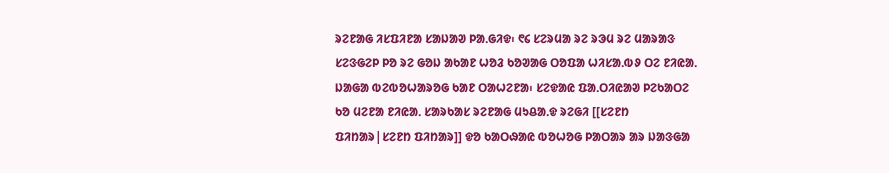ᱨᱮᱱᱟᱜ ᱤᱥᱯᱤᱱᱟ ᱥᱟᱡᱟᱣ ᱞᱟᱹᱜᱤᱫ᱾ ᱖᱔ ᱥᱮᱨᱢᱟ ᱨᱮ ᱨᱳᱢ ᱨᱮ ᱢᱟᱨᱟᱝ ᱥᱮᱝᱜᱮᱞ ᱞᱚ ᱨᱮ ᱜᱚᱡ ᱟᱠᱟᱱ ᱦᱚᱲ ᱠᱚᱣᱟᱜ ᱛᱚᱯᱟ ᱦᱤᱥᱟᱹᱵᱽ ᱛᱮ ᱱᱤᱭᱟᱹ ᱡᱟᱜᱟ ᱵᱮᱵᱚᱦᱟᱨᱚᱜ ᱠᱟᱱ ᱛᱟᱦᱮᱱᱟ᱾ ᱥᱮᱫᱟᱭ ᱯᱟᱹᱛᱤᱭᱟᱣ ᱞᱮᱠᱟᱛᱮ ᱠᱚ ᱢᱮᱱᱟ ᱱᱤᱭᱟᱹ ᱥᱟᱨᱠᱟᱥ ᱨᱮᱱᱟᱜ ᱢᱩᱪᱟᱹᱫ ᱨᱮᱜᱤ [[ᱥᱮᱱᱴ ᱯᱤᱴᱟᱨ|ᱥᱮᱱᱴ ᱯᱤᱴᱟᱨ]] ᱫᱚ ᱠᱟᱛᱷᱟᱭ ᱵᱚᱦᱚᱜ ᱞᱟᱛᱟᱨ ᱟᱨ ᱡᱟᱝᱜᱟ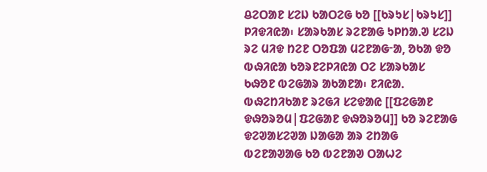ᱪᱮᱛᱟᱱ ᱥᱮᱡ ᱠᱟᱛᱮᱜ ᱠᱚ [[ᱠᱨᱩᱥ|ᱠᱨᱩᱥ]] ᱞᱤᱫᱤᱭᱟ᱾ ᱥᱟᱨᱠᱟᱥ ᱨᱮᱱᱟᱜ ᱩᱞᱴᱟᱹᱣ ᱥᱮᱡ ᱨᱮ ᱢᱤᱫ ᱴᱮᱱ ᱛᱚᱯᱟ ᱢᱮᱱᱟᱜᱼᱟ, ᱚᱠᱟ ᱫᱚ ᱵᱷᱤᱭᱟ ᱠᱚᱨᱱᱮᱞᱤᱭᱟ ᱛᱮ ᱥᱟᱨᱠᱟᱥ ᱠᱷᱚᱱ ᱵᱮᱜᱟᱨ ᱟᱠᱟᱱᱟ᱾ ᱱᱤᱭᱟᱹ ᱵᱷᱮᱴᱤᱠᱟᱱ ᱨᱮᱜᱤ ᱥᱮᱫᱟᱭ [[ᱯᱮᱜᱟᱱ ᱫᱷᱚᱨᱚᱢ|ᱯᱮᱜᱟᱱ ᱫᱷᱚᱨᱚᱢ]] ᱠᱚ ᱨᱮᱱᱟᱜ ᱫᱮᱣᱟᱥᱮᱣᱟ ᱡᱟᱜᱟ ᱟᱨ ᱮᱴᱟᱜ ᱵᱮᱱᱟᱣᱟᱜ ᱠᱚ ᱵᱮᱱᱟᱣ ᱛᱟᱦᱮ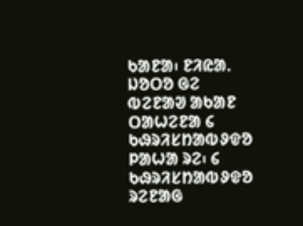ᱠᱟᱱᱟ᱾ ᱱᱤᱭᱟᱹ ᱡᱚᱛᱚ ᱜᱮ ᱵᱮᱱᱟᱣ ᱟᱠᱟᱱ ᱛᱟᱦᱮᱱᱟ ᱔ ᱠᱷᱨᱤᱥᱴᱟᱵᱽᱫᱚ ᱞᱟᱦᱟ ᱨᱮ᱾ ᱔ ᱠᱷᱨᱤᱥᱴᱟᱵᱽᱫᱚ ᱨᱮᱱᱟᱜ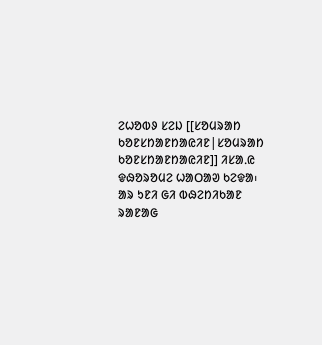ᱮᱦᱚᱵᱽ ᱥᱮᱡ [[ᱥᱚᱢᱨᱟᱴ ᱠᱚᱱᱥᱴᱟᱱᱴᱟᱭᱤᱱ|ᱥᱚᱢᱨᱟᱴ ᱠᱚᱱᱥᱴᱟᱱᱴᱟᱭᱤᱱ]] ᱤᱥᱟᱹᱭ ᱫᱷᱚᱨᱚᱢᱮ ᱦᱟᱛᱟᱣ ᱠᱮᱫᱟ᱾ ᱟᱨ ᱩᱱᱤ ᱜᱤ ᱵᱷᱮᱴᱤᱠᱟᱱ ᱨᱟᱱᱟᱜ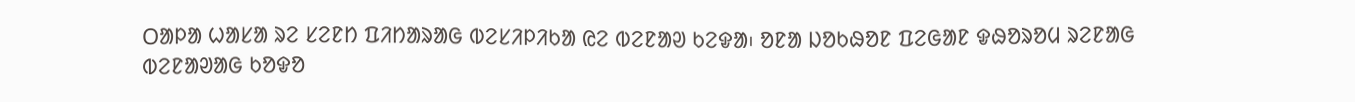ᱛᱟᱞᱟ ᱦᱟᱥᱟ ᱨᱮ ᱥᱮᱱᱴ ᱯᱤᱴᱟᱨᱟᱜ ᱵᱮᱥᱤᱞᱤᱠᱟ ᱭᱮ ᱵᱮᱱᱟᱣ ᱠᱮᱫᱟ᱾ ᱚᱱᱟ ᱡᱚᱠᱷᱚᱱ ᱯᱮᱜᱟᱱ ᱫᱷᱚᱨᱚᱢ ᱨᱮᱱᱟᱜ ᱵᱮᱱᱟᱣᱟᱜ ᱠᱚᱫᱚ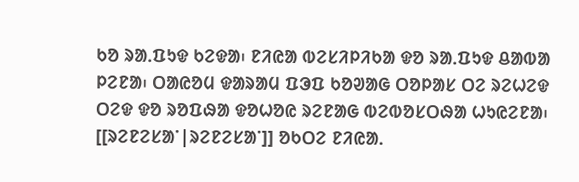ᱠᱚ ᱨᱟᱹᱯᱩᱫ ᱠᱮᱫᱟ᱾ ᱱᱤᱭᱟ ᱵᱮᱥᱤᱞᱤᱠᱟ ᱫᱚ ᱨᱟᱹᱯᱩᱫ ᱪᱟᱵᱟ ᱞᱮᱱᱟ᱾ ᱛᱟᱭᱚᱢ ᱫᱟᱨᱟᱢ ᱯᱳᱯ ᱠᱚᱣᱟᱜ ᱛᱚᱞᱟᱥ ᱛᱮ ᱨᱮᱦᱮᱫ ᱛᱮᱫ ᱫᱚ ᱨᱚᱯᱷᱟ ᱫᱚᱦᱚᱭ ᱨᱮᱱᱟᱜ ᱵᱮᱵᱚᱥᱛᱷᱟ ᱦᱩᱭᱮᱱᱟ᱾ [[ᱨᱮᱱᱮᱥᱟᱸ|ᱨᱮᱱᱮᱥᱟᱸ]] ᱚᱠᱛᱮ ᱱᱤᱭᱟᱹ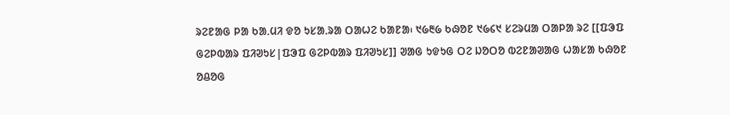ᱨᱮᱱᱟᱜ ᱞᱟ ᱠᱟᱹᱢᱤ ᱫᱚ ᱩᱥᱟᱹᱨᱟ ᱛᱟᱦᱮ ᱠᱟᱱᱟ᱾ ᱑᱙᱓᱙ ᱠᱷᱚᱱ ᱑᱙᱔᱑ ᱥᱮᱨᱢᱟ ᱛᱟᱞᱟ ᱨᱮ [[ᱯᱳᱯ ᱜᱮᱞᱵᱟᱨ ᱯᱤᱣᱩᱥ|ᱯᱳᱯ ᱜᱮᱞᱵᱟᱨ ᱯᱤᱣᱩᱥ]] ᱣᱟᱜ ᱩᱫᱩᱜ ᱛᱮ ᱡᱚᱛᱚ ᱵᱮᱱᱟᱣᱟᱜ ᱦᱟᱥᱟ ᱠᱷᱚᱱ ᱚᱪᱚᱜ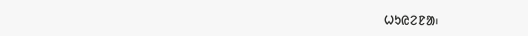ᱦᱩᱭᱮᱱᱟ᱾